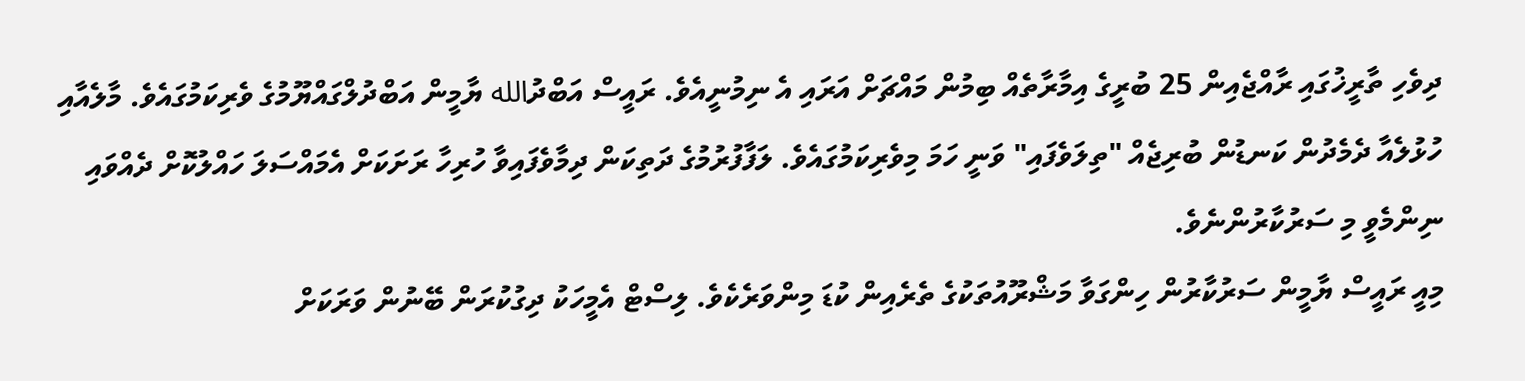ދިވެހި ތާރީޚުގައި ރާއްޖެއިން 25 ބުރީގެ އިމާރާތެއް ބިމުން މައްޗަށް އަރައި އެ ނިމުނީއެވެ. ރައީސް އަބްދުالله ޔާމީން އަބްދުލްގައްޔޫމުގެ ވެރިކަމުގައެވެ. މާލެއާއި ހުޅުލެއާ ދެމެދުން ކަނޑުން ބުރިޖެއް "ތިލަވެފައި" ވަނީ ހަމަ މިވެރިކަމުގައެވެ. ލަފާފުރުމުގެ ދަތިކަން ދިމާވެފައިވާ ހުރިހާ ރަށަކަށް އެމައްސަލަ ހައްލުކޮށް ދެއްވައި ނިންމެވީ މި ސަރުކާރުންނެވެ.
މިއީ ރައީސް ޔާމީން ސަރުކާރުން ހިންގަވާ މަޝްރޫއުތަކުގެ ތެރެއިން ކުޑަ މިންވަރެކެވެ. ލިސްޓް އެމީހަކު ދިގުކުރަން ބޭނުން ވަރަކަށް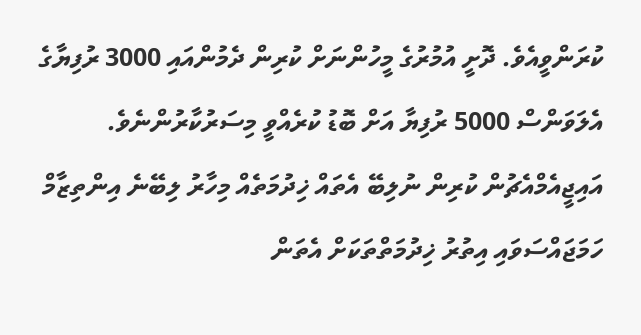ކުރަންވީއެވެ. ދޮށީ އުމުރުގެ މީހުންނަށް ކުރިން ދެމުންއައި 3000 ރުފިޔާގެ އެލަވަންސް 5000 ރުފިޔާ އަށް ބޮޑު ކުރެއްވީ މިސަރުކާރުންނެވެ. އައިޖީއެމްއެޗުން ކުރިން ނުލިބޭ އެތައް ޚިދުމަތެއް މިހާރު ލިބޭނެ އިންތިޒާމް ހަމަޖައްސަވައި އިތުރު ޚިދުމަތްތަކަށް އެތަން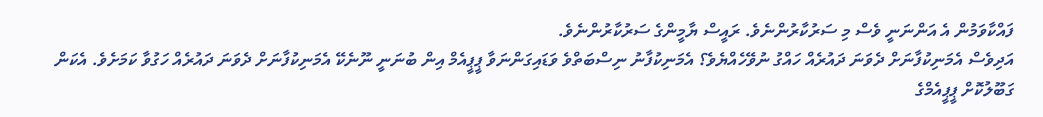ފައްކާވަމުން އެ އަންނަނީ ވެސް މި ސަރުކާރުންނެވެ. ރައީސް ޔާމީންގެ ސަރުކާރުންނެވެ.
އަދިވެސް އެމަނިކުފާނަށް ދެވަނަ ދައުރެއް ހައްގު ނުވޭހެއްޔެވެ؟ އެމަނިކުފާނު ނިސްބަތްވެ ވަޑައިގަންނަވާ ޕީޕީއެމް އިން ބުނަނީ ނޫނެކޭ އެމަނިކުފާނަށް ދެވަނަ ދައުރެއް ހަގުވާ ކަމަށެވެ. އެކަން ގަބޫލުކޮށް ޕީޕީއެމްގެ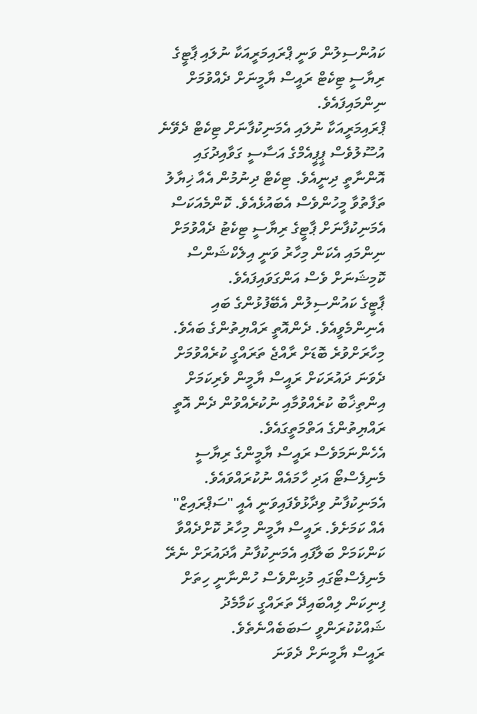ކައުންސިލުން ވަނީ ޕްރައިމަރީއަކާ ނުލައި ޕާޓީގެ ރިޔާސީ ޓިކެޓް ރައީސް ޔާމީނަށް ދެއްވުމަށް ނިންމައިފައެވެ.
ޕްރައިމަރީއަކާ ނުލައި އެމަނިކުފާނަށް ޓިކެޓް ދެވޭނެ އުސޫލުވެސް ޕީޕީއެމްގެ އަސާސީ ގަވާއިދުގައި އޮންނާތީ ދިނީއެވެ. ޓިކެޓް ދިނުމުން އެއާ ޚިޔާލު ތަފާތުވާ މީހުންވެސް އެބައުޅެއެވެ. ކޮންމެއަކަސް އެމަނިކުފާނަށް ޕާޓީގެ ރިޔާސީ ޓިކެޓު ދެއްވުމަށް ނިންމައި އެކަން މިހާރު ވަނީ އިލެކްޝަންސް ކޮމިޝަނަށް ވެސް އަންގަވައިފައެވެ.
ޕާޓީގެ ކައުންސިލުން އެބޭފުޅުންގެ ބައި އެނިންމެވީއެވެ. ދެންއޮތީ ރައްޔިތުންގެ ބައެވެ. މިހާރަށްވުރެ ބޮޑަށް ރާއްޖެ ތަރައްގީ ކުރެއްވުމަށް ދެވަނަ ދައުރަކަށް ރައީސް ޔާމީން ވެރިކަމަށް އިންތިޚާބު ކުރެއްވުމާއި ނުކުރެއްވުން ދެން އޮތީ ރައްޔިތުންގެ އަތްމަތީގައެވެ.
އެހެންނަމަވެސް ރައީސް ޔާމީންގެ ރިޔާސީ މެނިފެސްޓޯ އަދި ހާމައެއް ނުކުރައްވައެވެ. އެމަނިކުފާނު ވިދާޅުވެފައިވަނީ އެއީ "ސަޕްރައިޒް" އެއް ކަމަށެވެ. ރައީސް ޔާމީން މިހާރު ކޮށްދެއްވާ ކަންކަމަށް ބަލާފައި އެމަނިކުފާނު އާދައުރަށް ނެރޭ މެނިފެސްޓޯގައި މުޅިންވެސް ހުންނާނީ ހިތަށް ފިނިކަން ލިއްބައިދޭ ތަރައްގީ ކަމާމެދު ޝައްކުކުރަންވީ ސަބަބެއްނެތެވެ.
ރައީސް ޔާމީނަށް ދެވަނަ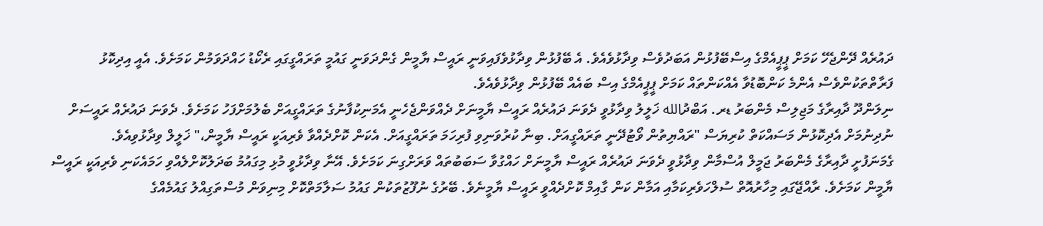ދައުރެއް ދޭންޖެހޭ ކަމަށް ޕީޕީއެމްގެ އިސްބޭފުޅުން އަބަދުވެސް ވިދާޅުވެއެވެ. އެ ބޭފުޅުން ވިދާޅުވެފައިވަނީ ރައީސް ޔާމީން ގެންދަވަނީ ގައުމީ ތަރައްގީގައި ރެކޯޑު ހައްދަވަމުން ކަމަށެވެ. އެއީ އިދިކޮޅު ފަރާތްތަކުންވެސް އެންމެ ކަންބޮޑުވާ އެއްކަންތައް ކަމަށް ޕީޕީއެމްގެ އިސް ބައެއް ބޭފުޅުން ވިދާޅުވެއެވެ.
ނިލަންދޫ ދާއިރާގެ މަޖިލިސް މެންބަރު ޑރ. އަބްދުالله ޚަލީލު ވިދާޅުވީ ދެވަނަ ދައުރެއް ރައީސް ޔާމީނަށް ދެއްވަންޖެހެނީ އެމަނިކުފާނުގެ ތަރައްގީއަށް ބެލުމަށްފަހު ކަމަށެވެ. ދެވަނަ ދައުރެއް ރައީސަށް ނުދިނުމަށް އެދިކޮޅުން މަސައްކަތް ކުރިޔަސް "ރައްޔިތުން ވޯޓުދޭނީ ތަރައްގީއަށް. ބިނާ ކުރުވަނިވި ފުރިހަމަ ތަރައްގީއަށް. އެކަން ކޮށްދެއްވާ ވެރިއަކީ ރައީސް ޔާމީން،" ޚަލީލް ވިދާޅުވިއެވެ.
ގެމަނަފުށީ ދާއިރާގެ މެންބަރު ޖަމީލް އުސްމާން ވިދާޅުވީ ދެވަނަ ދައުރެއް ރައީސް ޔާމީނަށް ހައްގުވާ ސަބަބުތައް ވަރަށްގިނަ ކަމަށެވެ. އޭނާ ވިދާޅުވީ މުޅި މިގައުމު ބަދަލުކޮށްލެއްވި ހަމައެކަނި ވެރިއަކީ ރައީސް ޔާމީން ކަމަށެވެ. ރާއްޖޭގައި މިހާރުއޮތް ސުލްހަވެރިކަމާއި އަމާން ކަން ގާއިމް ކޮށްދެއްވީ ރައީސް ޔާމީނެވެ. ބޭރުގެ ނުފޫޒުތަކުން ގައުމު ސަލާމަތްކޮށް މިނިވަން މުސްތަގިއްލު ގައުމެއްގެ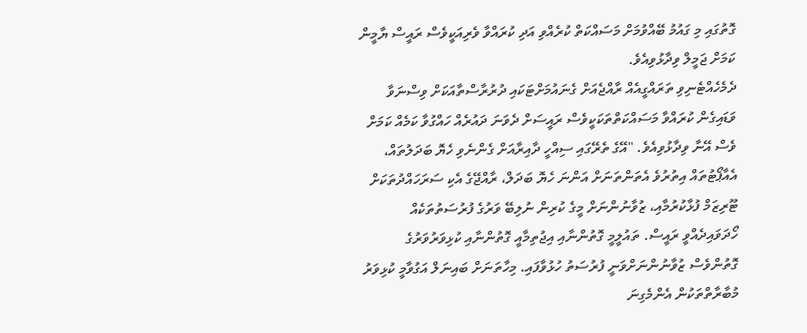ގޮތުގައި މި ގައުމު ބޭއްވުމަށް މަސައްކަތް ކުރެއްވި އަދި ކުރައްވާ ވެރިއަކީވެސް ރައީސް ޔާމީން ކަމަށް ޖަމީލް ވިދާޅުވިއެވެ.
ދެމެހެއްޓެނިވި ތަރައްގީއެއް ރާއްޖެއަށް ގެނައުމަށްޓަކައި ދުރުރާސްތާއަކަށް ވިސްނަވާ ވަޑައިގެން ކުރައްވާ މަސައްކަތްތަކަކީވެސް ރައީސަށް ދެވަނަ ދައުރެއް ހައްގުވާ ކަމެއް ކަމަށް ވެސް އޭނާ ވިދާޅުވިއެވެ. "އޭގެ ތެރޭގައި ސިއްހީ ދާއިރާއަށް ގެންނެވި ހެޔޮ ބަދަލުތައް، އެއާޕޯޓުތައް އިތުރުވެ އެތަންތަނަށް އަންނަ ހެޔޮ ބަދަލް، ރާއްޖޭގެ އެކި ސަރަހައްދުތަކަށް ޓޫރިޒަމް ފުޅާކުރުމާއި، ޒުވާނުންނަށް މީގެ ކުރިން ނުލިބޭ ވަރުގެ ފުރުސަތުތަކެއް ހޯދަވައިދެއްވީ ރައީސް. ތައުލީމީ ގޮތުންނާއި އިޖުތިމާއީ ގޮތުންނާއި ކުޅިވަރުވަރުގެ ގޮތުންވެސް ޒުވާނުންނަށްވަނީ ފުރުސަތު ހުޅުވާފައި. މިހާތަނަށް ބައިނަލް އަގުވާމީ ކުޅިވަރު މުބާރާތްތަކުން އެންމެގިނަ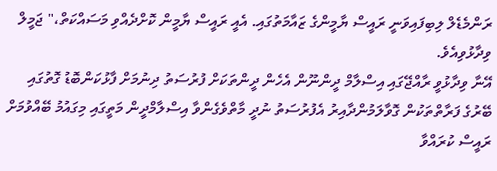ރަންމެޑެލް ލިބިފައިވަނީ ރައީސް ޔާމީންގެ ޒައާމަތުގައި. އެއީ ރައީސް ޔާމީން ކޮށްދެއްވި މަސައްކަތް،" ޖަމީލް ވިދާޅުވިއެވެ.
އޭނާ ވިދާޅުވީ ރާއްޖޭގައި އިސްލާމް ދީންނޫން އެހެން ދީންތަކަށް ފުރުސަތު ދިނުމަށް ފާޅުކަންބޮޑު ގޮތުގައި ބޭރުގެ ފަރާތްތަކުން ގޮވާލަމުންދާއިރު އެފުރުސަތު ނުދީ މާތްވެގެންވާ އިސްލާމްދީން މަތީގައި މިގައުމު ބޭއްވުމަށް ރައީސް ކުރައްވާ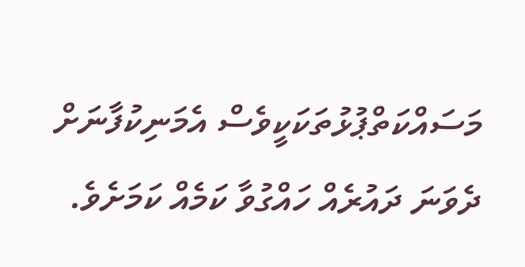މަސައްކަތްޕުޅުތަކަކީވެސް އެމަނިކުފާނަށް ދެވަނަ ދައުރެއް ހައްގުވާ ކަމެއް ކަމަށެވެ.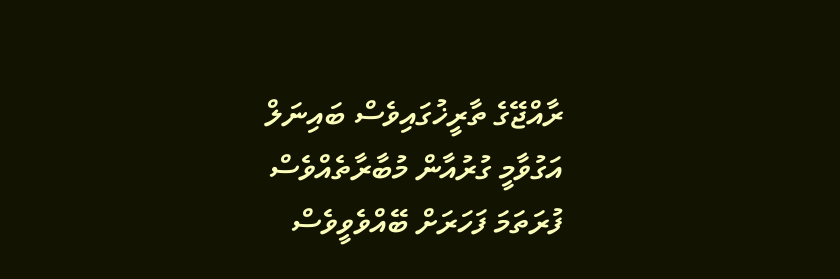ރާއްޖޭގެ ތާރީޚުގައިވެސް ބައިނަލް އަގުވާމީ ގުރުއާން މުބާރާތެއްވެސް ފުރަތަމަ ފަހަރަށް ބޭއްވެވީވެސް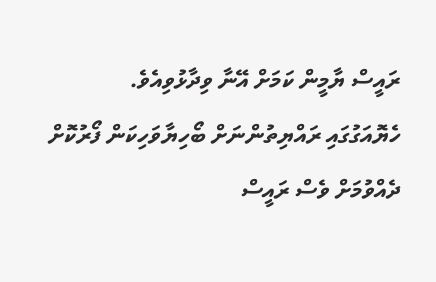ރައީސް ޔާމީން ކަމަށް އޭނާ ވިދާޅުވިއެވެ.
ހެޔޮއަގުގައި ރައްޔިތުންނަށް ބޯހިޔާވަހިކަން ފޯރުކޮށް ދެއްވުމަށް ވެސް ރައީސް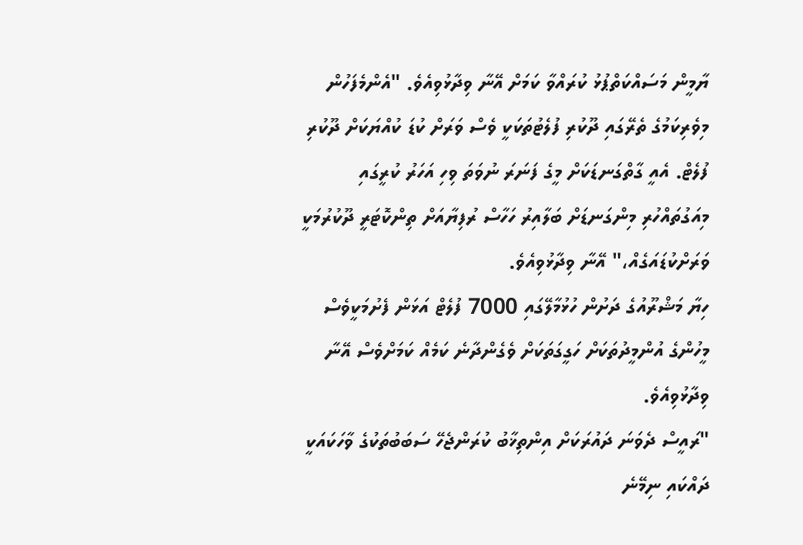ޔާމީން މަސައްކަތްޕުޅު ކުރައްވާ ކަމަށް އޭނާ ވިދާޅުވިއެވެ. "އެންމެފަހުން މިވެރިކަމުގެ ތެރޭގައި ދޫކުރި ފުލެޓުތަކަކީ ވެސް ވަރަށް ކުޑަ ކުއްޔަކަށް ދޫކުރި ފުލެޓް. އެއީ ގާތްގަނޑަކަށް މީގެ ފަނަރަ ނުވަތަ ވިހި އަހަރު ކުރީގައި މިއަގުތައްހުރި މިންގަނޑަށް ބަލާއިރު ހަހާސް ރުފިޔާއަށް ތިންކޮޓަރީ ދޫކުރުމަކީ ވަރަށްކުޑައަގެއް،" އޭނާ ވިދާޅުވިއެވެ.
ހިޔާ މަޝްރޫއުގެ ދަށުން ހުޅުމާލޭގައި 7000 ފުލެޓް އަޅަން ފެށުމަކީވެސް މީހުންގެ އުންމީދުތަކަށް ހަގީގަތަކަށް ވެގެންދާނެ ކަމެއް ކަމަށްވެސް އޭނާ ވިދާޅުވިއެވެ.
"ރައީސް ދެވަނަ ދައުރަކަށް އިންތިޚާބު ކުރަންޖެހޭ ސަބަބުތަކުގެ ވާހަކައަކީ ދައްކައި ނިމޭނެ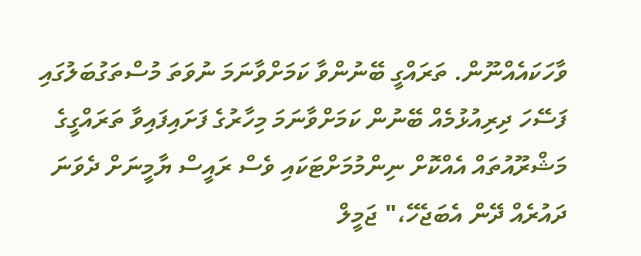ވާހަކައެއްނޫން. ތަރައްގީ ބޭނުންވާ ކަމަށްވާނަމަ ނުވަތަ މުސްތަގުބަލުގައި ފަސޭހަ ދިރިއުޅުމެއް ބޭނުން ކަމަށްވާނަމަ މިހާރުގެ ފަށައިފައިވާ ތަރައްގީގެ މަޝްރޫއުތައް އެއްކޮށް ނިންމުމަށްޓަކައި ވެސް ރައީސް ޔާމީނަށް ދެވަނަ ދައުރެއް ދޭން އެބަޖެހޭ،" ޖަމީލް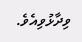ވިދާޅުވިއެވެ.